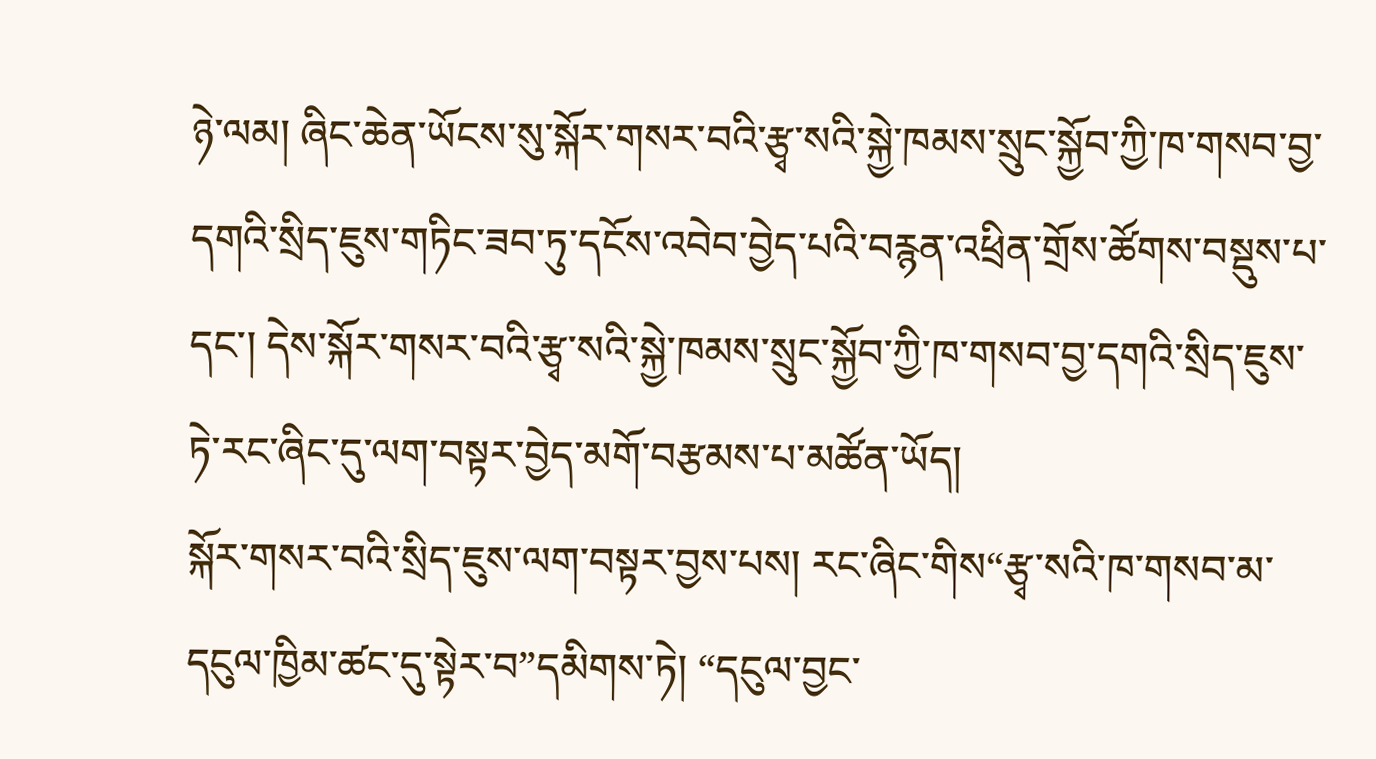ཉེ་ལམ། ཞིང་ཆེན་ཡོངས་སུ་སྐོར་གསར་བའི་རྩྭ་སའི་སྐྱེ་ཁམས་སྲུང་སྐྱོབ་ཀྱི་ཁ་གསབ་བྱ་དགའི་སྲིད་ཇུས་གཏིང་ཟབ་ཏུ་དངོས་འབེབ་བྱེད་པའི་བརྙན་འཕྲིན་གྲོས་ཚོགས་བསྡུས་པ་དང་། དེས་སྐོར་གསར་བའི་རྩྭ་སའི་སྐྱེ་ཁམས་སྲུང་སྐྱོབ་ཀྱི་ཁ་གསབ་བྱ་དགའི་སྲིད་ཇུས་ཏེ་རང་ཞིང་དུ་ལག་བསྟར་བྱེད་མགོ་བརྩམས་པ་མཚོན་ཡོད།
སྐོར་གསར་བའི་སྲིད་ཇུས་ལག་བསྟར་བྱས་པས། རང་ཞིང་གིས“རྩྭ་སའི་ཁ་གསབ་མ་དངུལ་ཁྱིམ་ཚང་དུ་སྟེར་བ”དམིགས་ཏེ། “དངུལ་བྱང་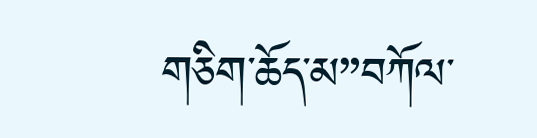གཅིག་ཆོད་མ”བཀོལ་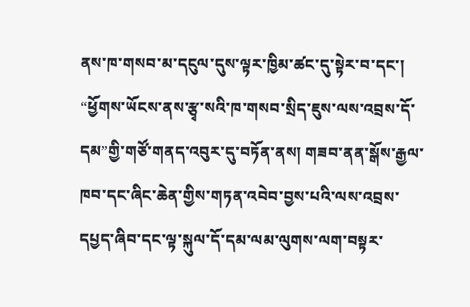ནས་ཁ་གསབ་མ་དངུལ་དུས་ལྟར་ཁྱིམ་ཚང་དུ་སྟེར་བ་དང་། “ཕྱོགས་ཡོངས་ནས་རྩྭ་སའི་ཁ་གསབ་སྲིད་ཇུས་ལས་འབྲས་དོ་དམ”གྱི་གཙོ་གནད་འབུར་དུ་བཏོན་ནས། གཟབ་ནན་སྒོས་རྒྱལ་ཁབ་དང་ཞིང་ཆེན་གྱིས་གཏན་འབེབ་བྱས་པའི་ལས་འབྲས་དཔྱད་ཞིབ་དང་ལྟ་སྐུལ་དོ་དམ་ལམ་ལུགས་ལག་བསྟར་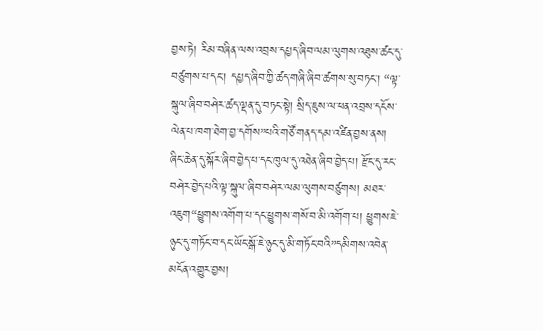བྱས་ཏེ། རིམ་བཞིན་ལས་འབྲས་དཔྱད་ཞིབ་ལམ་ལུགས་འཐུས་ཚང་དུ་བཙུགས་པ་དང་། དཔྱད་ཞིབ་ཀྱི་ཚད་གཞི་ཞིབ་ཚགས་སུ་བཏང་། “ལྟ་སྐུལ་ཞིབ་བཤེར་ཚད་ལྡན་དུ་བཏང་སྟེ། སྲིད་ཇུས་ལ་ཕན་འབྲས་དངོས་ལེན་པ་ཁག་ཐེག་བྱ་དགོས”པའི་གཙོ་གནད་དམ་འཛིན་བྱས་ནས། ཞིང་ཆེན་དུ་སྐོར་ཞིབ་བྱེད་པ་དང་ཁུལ་དུ་འཐེན་ཞིབ་བྱེད་པ། རྫོང་དུ་རང་བཤེར་བྱེད་པའི་ལྟ་སྐུལ་ཞིབ་བཤེར་ལམ་ལུགས་བཙུགས། མཐར་འཇུག“ཕྱུགས་འགོག་པ་དང་ཕྱུགས་གསོ་བ་མི་འགོག་པ། ཕྱུགས་ཇེ་ཉུང་དུ་གཏོང་བ་དང་ཡོང་སྒོ་ཇེ་ཉུང་དུ་མི་གཏོང་བའི”དམིགས་འབེན་མངོན་འགྱུར་བྱས།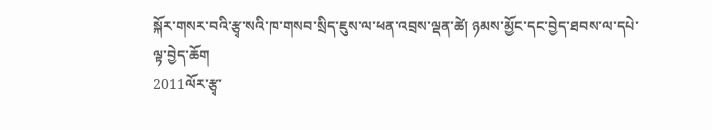སྐོར་གསར་བའི་རྩྭ་སའི་ཁ་གསབ་སྲིད་ཇུས་ལ་ཕན་འབྲས་ལྡན་ཚེ། ཉམས་མྱོང་དང་བྱེད་ཐབས་ལ་དཔེ་ལྟ་བྱེད་ཆོག
2011ལོར་རྩྭ་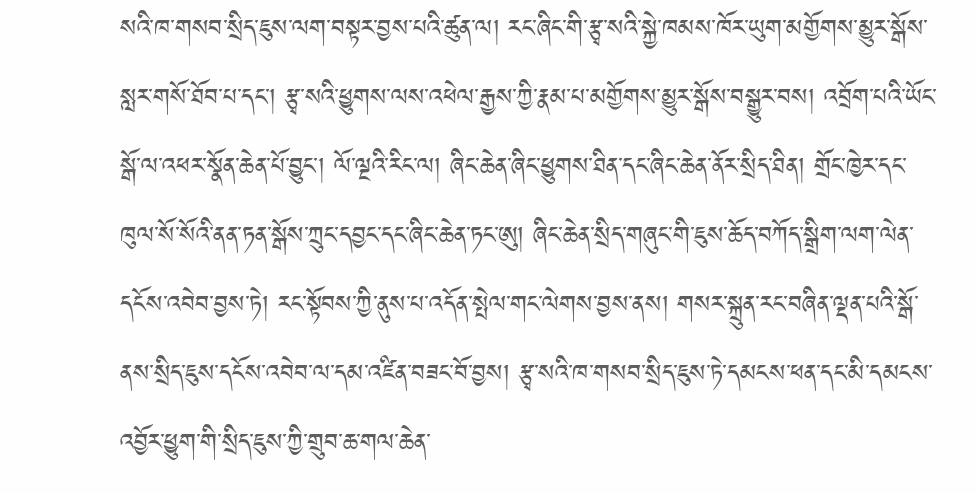སའི་ཁ་གསབ་སྲིད་ཇུས་ལག་བསྟར་བྱས་པའི་ཚུན་ལ། རང་ཞིང་གི་རྩྭ་སའི་སྐྱེ་ཁམས་ཁོར་ཡུག་མགྱོགས་མྱུར་སྒོས་སླར་གསོ་ཐོབ་པ་དང་། རྩྭ་སའི་ཕྱུགས་ལས་འཕེལ་རྒྱས་ཀྱི་རྣམ་པ་མགྱོགས་མྱུར་སྒོས་བསྒྱུར་བས། འབྲོག་པའི་ཡོང་སྒོ་ལ་འཕར་སྣོན་ཆེན་པོ་བྱུང་། ལོ་ལྔའི་རིང་ལ། ཞིང་ཆེན་ཞིང་ཕྱུགས་ཐིན་དང་ཞིང་ཆེན་ནོར་སྲིད་ཐིན། གྲོང་ཁྱེར་དང་ཁུལ་སོ་སོའི་ནན་ཏན་སྒོས་ཀྲུང་དབྱང་དང་ཞིང་ཆེན་ཏང་ཨུ། ཞིང་ཆེན་སྲིད་གཞུང་གི་ཇུས་ཆོད་བཀོད་སྒྲིག་ལག་ལེན་དངོས་འབེབ་བྱས་ཏེ། རང་སྟོབས་ཀྱི་ནུས་པ་འདོན་སྤེལ་གང་ལེགས་བྱས་ནས། གསར་སྐྲུན་རང་བཞིན་ལྡན་པའི་སྒོ་ནས་སྲིད་ཇུས་དངོས་འབེབ་ལ་དམ་འཛིན་བཟང་བོ་བྱས། རྩྭ་སའི་ཁ་གསབ་སྲིད་ཇུས་ཏེ་དམངས་ཕན་དང་མི་དམངས་འབྱོར་ཕྱུག་གི་སྲིད་ཇུས་ཀྱི་གྲུབ་ཆ་གལ་ཆེན་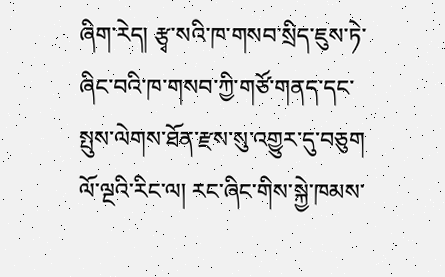ཞིག་རེད། རྩྭ་སའི་ཁ་གསབ་སྲིད་ཇུས་ཏེ་ཞིང་བའི་ཁ་གསབ་ཀྱི་གཙོ་གནད་དང་སྤུས་ལེགས་ཐོན་རྫས་སུ་འགྱུར་དུ་བཅུག
ལོ་ལྔའི་རིང་ལ། རང་ཞིང་གིས་སྐྱེ་ཁམས་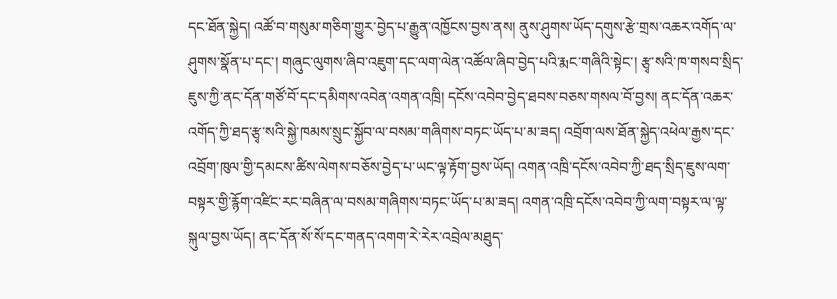དང་ཐོན་སྐྱེད། འཚོ་བ་གསུམ་གཅིག་གྱུར་བྱེད་པ་རྒྱུན་འཁྱོངས་བྱས་ནས། ནུས་ཤུགས་ཡོད་དགུས་རྩེ་གྲས་འཆར་འགོད་ལ་ཤུགས་སྣོན་པ་དང་། གཞུང་ལུགས་ཞིབ་འཇུག་དང་ལག་ལེན་འཚོལ་ཞིབ་བྱེད་པའི་རྨང་གཞིའི་སྟེང་། རྩྭ་སའི་ཁ་གསབ་སྲིད་ཇུས་ཀྱི་ནང་དོན་གཙོ་བོ་དང་དམིགས་འབེན་འགན་འཁྲི། དངོས་འབེབ་བྱེད་ཐབས་བཅས་གསལ་བོ་བྱས། ནང་དོན་འཆར་འགོད་ཀྱི་ཐད་རྩྭ་སའི་སྐྱེ་ཁམས་སྲུང་སྐྱོབ་ལ་བསམ་གཞིགས་བཏང་ཡོད་པ་མ་ཟད། འབྲོག་ལས་ཐོན་སྐྱེད་འཕེལ་རྒྱས་དང་འབྲོག་ཁུལ་གྱི་དམངས་ཚིས་ལེགས་བཅོས་བྱེད་པ་ཡང་ལྟ་རྟོག་བྱས་ཡོད། འགན་འཁྲི་དངོས་འབེབ་ཀྱི་ཐད་སྲིད་ཇུས་ལག་བསྟར་གྱི་རྙོག་འཛིང་རང་བཞིན་ལ་བསམ་གཞིགས་བཏང་ཡོད་པ་མ་ཟད། འགན་འཁྲི་དངོས་འབེབ་ཀྱི་ལག་བསྟར་ལ་ལྟ་སྐུལ་བྱས་ཡོད། ནང་དོན་སོ་སོ་དང་གནད་འགག་རེ་རེར་འབྲེལ་མཐུད་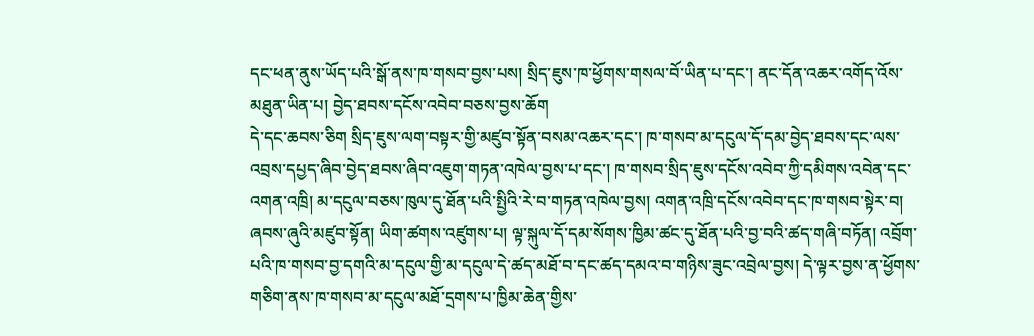དང་ཕན་ནུས་ཡོད་པའི་སྒོ་ནས་ཁ་གསབ་བྱས་པས། སྲིད་ཇུས་ཁ་ཕྱོགས་གསལ་བོ་ཡིན་པ་དང་། ནང་དོན་འཆར་འགོད་འོས་མཐུན་ཡིན་པ། བྱེད་ཐབས་དངོས་འབེབ་བཅས་བྱས་ཆོག
དེ་དང་ཆབས་ཅིག སྲིད་ཇུས་ལག་བསྟར་གྱི་མཛུབ་སྟོན་བསམ་འཆར་དང་། ཁ་གསབ་མ་དངུལ་དོ་དམ་བྱེད་ཐབས་དང་ལས་འབྲས་དཔྱད་ཞིབ་བྱེད་ཐབས་ཞིབ་འཇུག་གཏན་འཁེལ་བྱས་པ་དང་། ཁ་གསབ་སྲིད་ཇུས་དངོས་འབེབ་ཀྱི་དམིགས་འབེན་དང་འགན་འཁྲི། མ་དངུལ་བཅས་ཁུལ་དུ་ཐོན་པའི་སྤྱིའི་རེ་བ་གཏན་འཁེལ་བྱས། འགན་འཁྲི་དངོས་འབེབ་དང་ཁ་གསབ་སྟེར་བ། ཞབས་ཞུའི་མཛུབ་སྟོན། ཡིག་ཚགས་འཛུགས་པ། ལྟ་སྐུལ་དོ་དམ་སོགས་ཁྱིམ་ཚང་དུ་ཐོན་པའི་བྱ་བའི་ཚད་གཞི་བཏོན། འབྲོག་པའི་ཁ་གསབ་བྱ་དགའི་མ་དངུལ་གྱི་མ་དངུལ་དེ་ཚད་མཐོ་བ་དང་ཚད་དམའ་བ་གཉིས་ཟུང་འབྲེལ་བྱས། དེ་ལྟར་བྱས་ན་ཕྱོགས་གཅིག་ནས་ཁ་གསབ་མ་དངུལ་མཐོ་དྲགས་པ་ཁྱིམ་ཆེན་གྱིས་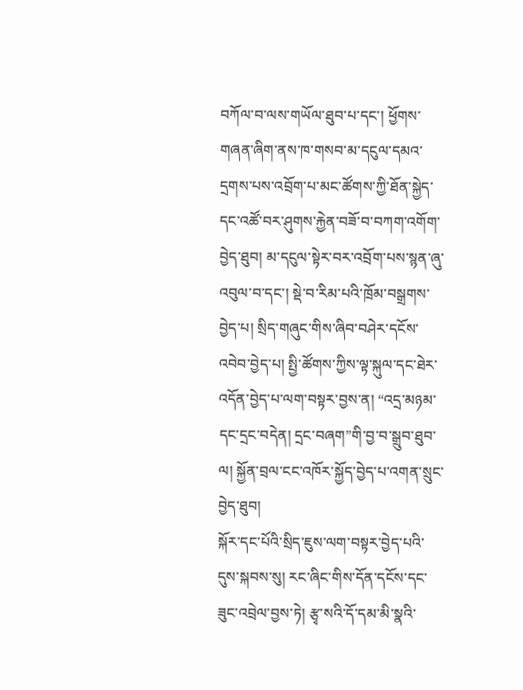བཀོལ་བ་ལས་གཡོལ་ཐུབ་པ་དང་། ཕྱོགས་གཞན་ཞིག་ནས་ཁ་གསབ་མ་དངུལ་དམའ་དྲགས་པས་འབྲོག་པ་མང་ཚོགས་ཀྱི་ཐོན་སྐྱེད་དང་འཚོ་བར་ཤུགས་རྐྱེན་བཟོ་བ་བཀག་འགོག་བྱེད་ཐུབ། མ་དངུལ་སྟེར་བར་འབྲོག་པས་སྙན་ཞུ་འབུལ་བ་དང་། སྡེ་བ་རིམ་པའི་ཁྲོམ་བསྒྲགས་བྱེད་པ། སྲིད་གཞུང་གིས་ཞིབ་བཤེར་དངོས་འབེབ་བྱེད་པ། སྤྱི་ཚོགས་ཀྱིས་ལྟ་སྐུལ་དང་ཐེར་འདོན་བྱེད་པ་ལག་བསྟར་བྱས་ན། “འདྲ་མཉམ་དང་དྲང་བདེན། དྲང་བཞག”གི་བྱ་བ་སྒྲུབ་ཐུབ་ལ། སྐྱོན་བྲལ་ངང་འཁོར་སྐྱོད་བྱེད་པ་འགན་སྲུང་བྱེད་ཐུབ།
སྐོར་དང་པོའི་སྲིད་ཇུས་ལག་བསྟར་བྱེད་པའི་དུས་སྐབས་སུ། རང་ཞིང་གིས་དོན་དངོས་དང་ཟུང་འབྲེལ་བྱས་ཏེ། རྩྭ་སའི་དོ་དམ་མི་སྣའི་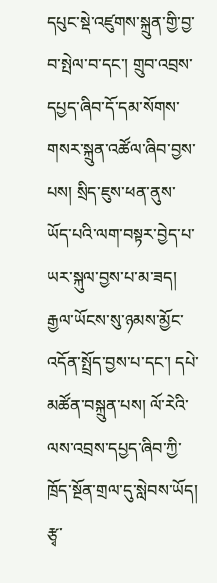དཔུང་སྡེ་འཛུགས་སྐྲུན་གྱི་བྱ་བ་སྤེལ་བ་དང་། གྲུབ་འབྲས་དཔྱད་ཞིབ་དོ་དམ་སོགས་གསར་སྐྲུན་འཚོལ་ཞིབ་བྱས་པས། སྲིད་ཇུས་ཕན་ནུས་ཡོད་པའི་ལག་བསྟར་བྱེད་པ་ཡར་སྐུལ་བྱས་པ་མ་ཟད། རྒྱལ་ཡོངས་སུ་ཉམས་མྱོང་འདོན་སྤྲོད་བྱས་པ་དང་། དཔེ་མཚོན་བསྐྲུན་པས། ལོ་རེའི་ལས་འབྲས་དཔྱད་ཞིབ་ཀྱི་ཁྲོད་སྔོན་གྲལ་དུ་སླེབས་ཡོད། རྩྭ་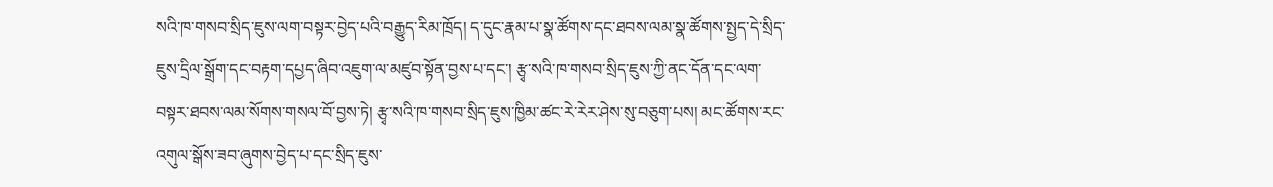སའི་ཁ་གསབ་སྲིད་ཇུས་ལག་བསྟར་བྱེད་པའི་བརྒྱུད་རིམ་ཁྲོད། ད་དུང་རྣམ་པ་སྣ་ཚོགས་དང་ཐབས་ལམ་སྣ་ཚོགས་སྤྱད་དེ་སྲིད་ཇུས་དྲིལ་སྒྲོག་དང་བརྟག་དཔྱད་ཞིབ་འཇུག་ལ་མཛུབ་སྟོན་བྱས་པ་དང་། རྩྭ་སའི་ཁ་གསབ་སྲིད་ཇུས་ཀྱི་ནང་དོན་དང་ལག་བསྟར་ཐབས་ལམ་སོགས་གསལ་བོ་བྱས་ཏེ། རྩྭ་སའི་ཁ་གསབ་སྲིད་ཇུས་ཁྱིམ་ཚང་རེ་རེར་ཤེས་སུ་བཅུག་པས། མང་ཚོགས་རང་འགུལ་སྒོས་ཟབ་ཞུགས་བྱེད་པ་དང་སྲིད་ཇུས་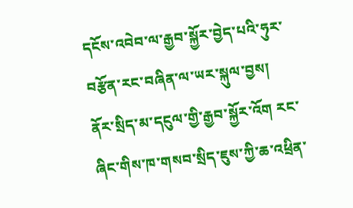དངོས་འབེབ་ལ་རྒྱབ་སྐྱོར་བྱེད་པའི་ཧུར་བརྩོན་རང་བཞིན་ལ་ཡར་སྐུལ་བྱས།
ནོར་སྲིད་མ་དངུལ་གྱི་རྒྱབ་སྐྱོར་འོག རང་ཞིང་གིས་ཁ་གསབ་སྲིད་ཇུས་ཀྱི་ཆ་འཕྲིན་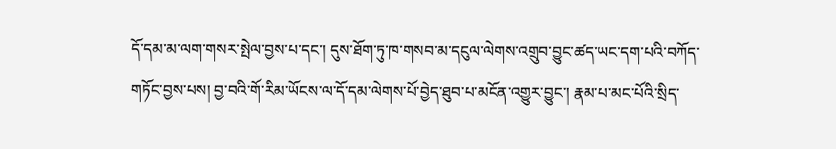དོ་དམ་མ་ལག་གསར་སྤེལ་བྱས་པ་དང་། དུས་ཐོག་ཏུ་ཁ་གསབ་མ་དངུལ་ལེགས་འགྲུབ་བྱུང་ཚད་ཡང་དག་པའི་བཀོད་གཏོང་བྱས་པས། བྱ་བའི་གོ་རིམ་ཡོངས་ལ་དོ་དམ་ལེགས་པོ་བྱེད་ཐུབ་པ་མངོན་འགྱུར་བྱུང་། རྣམ་པ་མང་པོའི་སྲིད་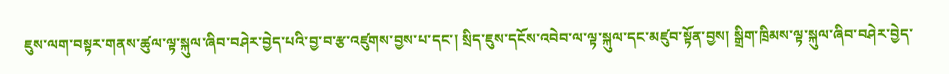ཇུས་ལག་བསྟར་གནས་ཚུལ་ལྟ་སྐུལ་ཞིབ་བཤེར་བྱེད་པའི་བྱ་བ་རྩ་འཛུགས་བྱས་པ་དང་། སྲིད་ཇུས་དངོས་འབེབ་ལ་ལྟ་སྐུལ་དང་མཛུབ་སྟོན་བྱས། སྒྲིག་ཁྲིམས་ལྟ་སྐུལ་ཞིབ་བཤེར་བྱེད་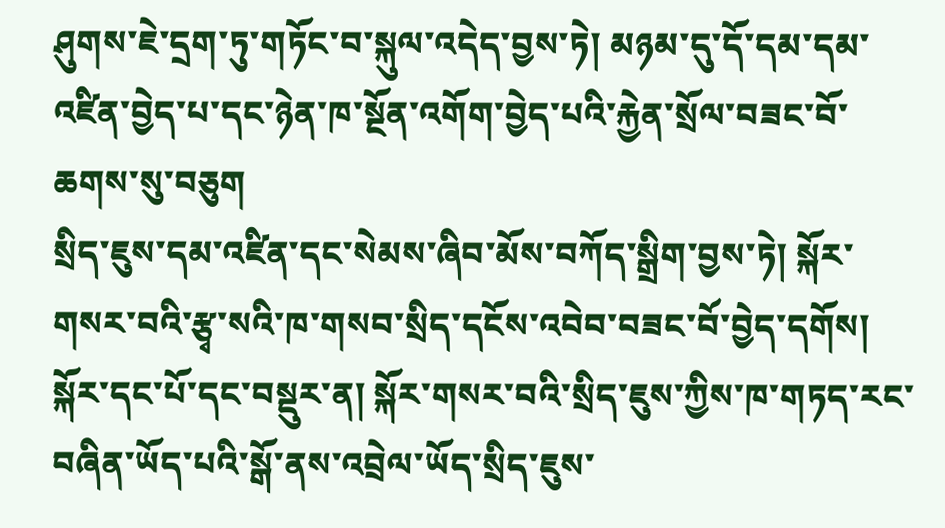ཤུགས་ཇེ་དྲག་ཏུ་གཏོང་བ་སྐུལ་འདེད་བྱས་ཏེ། མཉམ་དུ་དོ་དམ་དམ་འཛིན་བྱེད་པ་དང་ཉེན་ཁ་སྔོན་འགོག་བྱེད་པའི་རྐྱེན་སྲོལ་བཟང་བོ་ཆགས་སུ་བཅུག
སྲིད་ཇུས་དམ་འཛིན་དང་སེམས་ཞིབ་མོས་བཀོད་སྒྲིག་བྱས་ཏེ། སྐོར་གསར་བའི་རྩྭ་སའི་ཁ་གསབ་སྲིད་དངོས་འབེབ་བཟང་བོ་བྱེད་དགོས།
སྐོར་དང་པོ་དང་བསྡུར་ན། སྐོར་གསར་བའི་སྲིད་ཇུས་ཀྱིས་ཁ་གཏད་རང་བཞིན་ཡོད་པའི་སྒོ་ནས་འབྲེལ་ཡོད་སྲིད་ཇུས་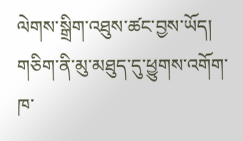ལེགས་སྒྲིག་འཐུས་ཚང་བྱས་ཡོད། གཅིག་ནི་མུ་མཐུད་དུ་ཕྱུགས་འགོག་ཁ་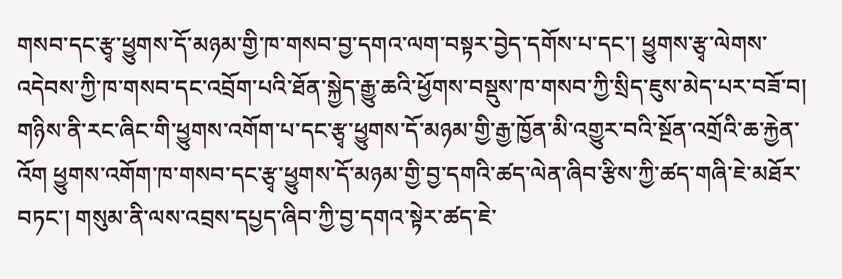གསབ་དང་རྩྭ་ཕྱུགས་དོ་མཉམ་གྱི་ཁ་གསབ་བྱ་དགའ་ལག་བསྟར་བྱེད་དགོས་པ་དང་། ཕྱུགས་རྩྭ་ལེགས་འདེབས་ཀྱི་ཁ་གསབ་དང་འབྲོག་པའི་ཐོན་སྐྱེད་རྒྱུ་ཆའི་ཕྱོགས་བསྡུས་ཁ་གསབ་ཀྱི་སྲིད་ཇུས་མེད་པར་བཟོ་བ། གཉིས་ནི་རང་ཞིང་གི་ཕྱུགས་འགོག་པ་དང་རྩྭ་ཕྱུགས་དོ་མཉམ་གྱི་རྒྱ་ཁྱོན་མི་འགྱུར་བའི་སྔོན་འགྲོའི་ཆ་རྐྱེན་འོག ཕྱུགས་འགོག་ཁ་གསབ་དང་རྩྭ་ཕྱུགས་དོ་མཉམ་གྱི་བྱ་དགའི་ཚད་ལེན་ཞིབ་རྩིས་ཀྱི་ཚད་གཞི་ཇེ་མཐོར་བཏང་། གསུམ་ནི་ལས་འབྲས་དཔྱད་ཞིབ་ཀྱི་བྱ་དགའ་སྟེར་ཚད་ཇེ་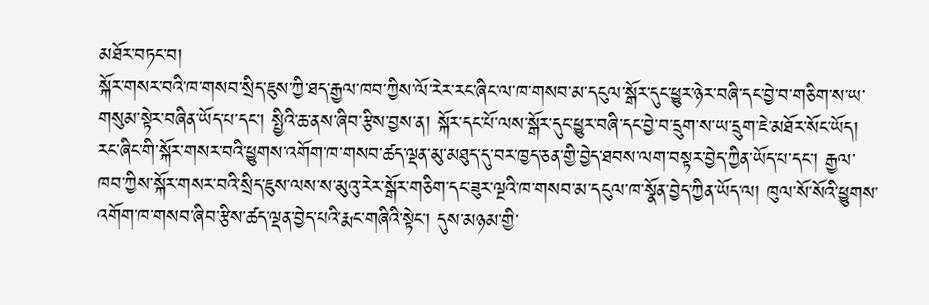མཐོར་བཏང་བ།
སྐོར་གསར་བའི་ཁ་གསབ་སྲིད་ཇུས་ཀྱི་ཐད་རྒྱལ་ཁབ་ཀྱིས་ལོ་རེར་རང་ཞིང་ལ་ཁ་གསབ་མ་དངུལ་སྒོར་དུང་ཕྱུར་ཉེར་བཞི་དང་བྱེ་བ་གཅིག་ས་ཡ་གསུམ་སྟེར་བཞིན་ཡོད་པ་དང་། སྤྱིའི་ཆ་ནས་ཞིབ་རྩིས་བྱས་ན། སྐོར་དང་པོ་ལས་སྒོར་དུང་ཕྱུར་བཞི་དང་བྱེ་བ་དྲུག་ས་ཡ་དྲུག་ཇེ་མཐོར་སོང་ཡོད། རང་ཞིང་གི་སྐོར་གསར་བའི་ཕྱུགས་འགོག་ཁ་གསབ་ཚད་ལྡན་མུ་མཐུད་དུ་བར་ཁྱད་ཅན་གྱི་བྱེད་ཐབས་ལག་བསྟར་བྱེད་ཀྱིན་ཡོད་པ་དང་། རྒྱལ་ཁབ་ཀྱིས་སྐོར་གསར་བའི་སྲིད་ཇུས་ལས་ས་མུའུ་རེར་སྒོར་གཅིག་དང་ཟུར་ལྔའི་ཁ་གསབ་མ་དངུལ་ཁ་སྣོན་བྱེད་ཀྱིན་ཡོད་ལ། ཁུལ་སོ་སོའི་ཕྱུགས་འགོག་ཁ་གསབ་ཞིབ་རྩིས་ཚད་ལྡན་བྱེད་པའི་རྨང་གཞིའི་སྟེང་། དུས་མཉམ་གྱི་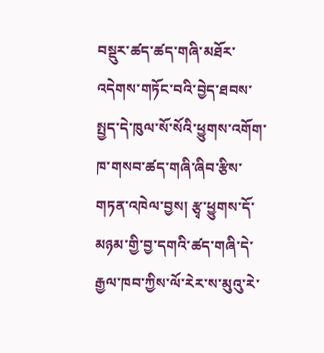བསྡུར་ཚད་ཚད་གཞི་མཐོར་འདེགས་གཏོང་བའི་བྱེད་ཐབས་སྤྱད་དེ་ཁུལ་སོ་སོའི་ཕྱུགས་འགོག་ཁ་གསབ་ཚད་གཞི་ཞིབ་རྩིས་གཏན་འཁེལ་བྱས། རྩྭ་ཕྱུགས་དོ་མཉམ་གྱི་བྱ་དགའི་ཚད་གཞི་དེ་རྒྱལ་ཁབ་ཀྱིས་ལོ་རེར་ས་མུའུ་རེ་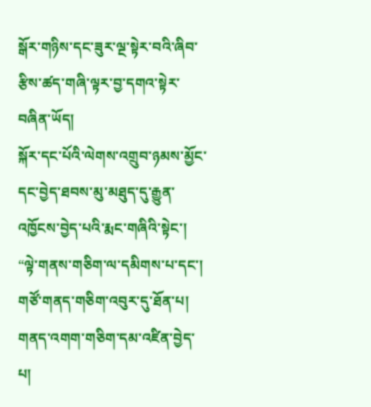སྒོར་གཉིས་དང་ཟུར་ལྔ་སྟེར་བའི་ཞིབ་རྩིས་ཚད་གཞི་ལྟར་བྱ་དགའ་སྟེར་བཞིན་ཡོད།
སྐོར་དང་པོའི་ལེགས་འགྲུབ་ཉམས་མྱོང་དང་བྱེད་ཐབས་མུ་མཐུད་དུ་རྒྱུན་འཁྱོངས་བྱེད་པའི་རྨང་གཞིའི་སྟེང་། “ལྟེ་གནས་གཅིག་ལ་དམིགས་པ་དང་། གཙོ་གནད་གཅིག་འབུར་དུ་ཐོན་པ། གནད་འགག་གཅིག་དམ་འཛིན་བྱེད་པ།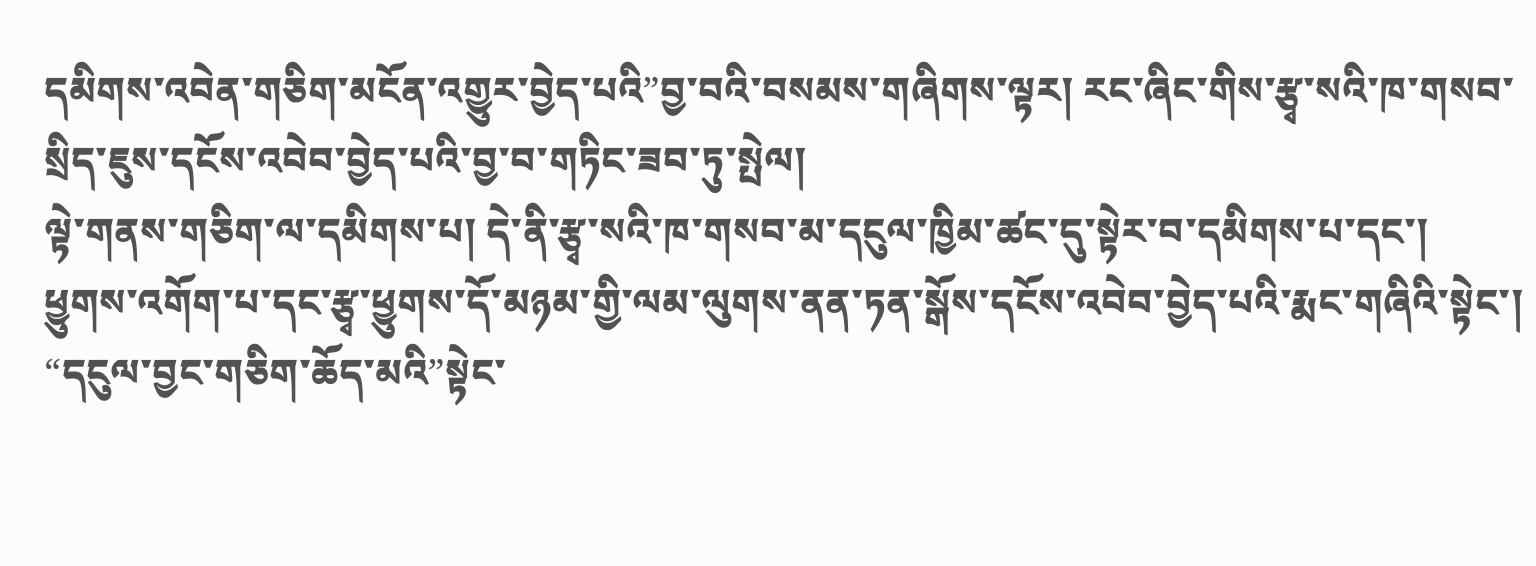དམིགས་འབེན་གཅིག་མངོན་འགྱུར་བྱེད་པའི”བྱ་བའི་བསམས་གཞིགས་ལྟར། རང་ཞིང་གིས་རྩྭ་སའི་ཁ་གསབ་སྲིད་ཇུས་དངོས་འབེབ་བྱེད་པའི་བྱ་བ་གཏིང་ཟབ་ཏུ་སྤེལ།
ལྟེ་གནས་གཅིག་ལ་དམིགས་པ། དེ་ནི་རྩྭ་སའི་ཁ་གསབ་མ་དངུལ་ཁྱིམ་ཚང་དུ་སྟེར་བ་དམིགས་པ་དང་། ཕྱུགས་འགོག་པ་དང་རྩྭ་ཕྱུགས་དོ་མཉམ་གྱི་ལམ་ལུགས་ནན་ཏན་སྒོས་དངོས་འབེབ་བྱེད་པའི་རྨང་གཞིའི་སྟེང་། “དངུལ་བྱང་གཅིག་ཆོད་མའི”སྟེང་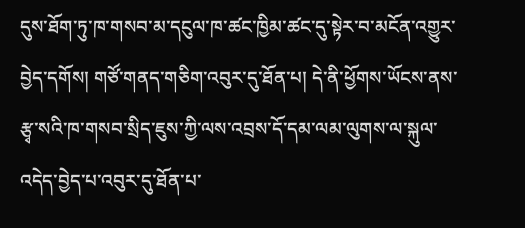དུས་ཐོག་ཏུ་ཁ་གསབ་མ་དངུལ་ཁ་ཚང་ཁྱིམ་ཚང་དུ་སྟེར་བ་མངོན་འགྱུར་བྱེད་དགོས། གཙོ་གནད་གཅིག་འབུར་དུ་ཐོན་པ། དེ་ནི་ཕྱོགས་ཡོངས་ནས་རྩྭ་སའི་ཁ་གསབ་སྲིད་ཇུས་ཀྱི་ལས་འབྲས་དོ་དམ་ལམ་ལུགས་ལ་སྐུལ་འདེད་བྱེད་པ་འབུར་དུ་ཐོན་པ་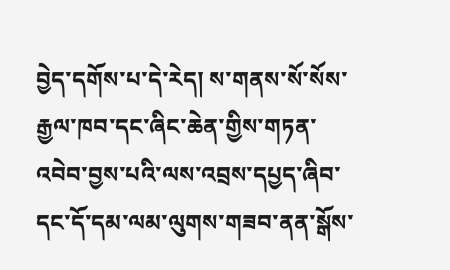བྱེད་དགོས་པ་དེ་རེད། ས་གནས་སོ་སོས་རྒྱལ་ཁབ་དང་ཞིང་ཆེན་གྱིས་གཏན་འབེབ་བྱས་པའི་ལས་འབྲས་དཔྱད་ཞིབ་དང་དོ་དམ་ལམ་ལུགས་གཟབ་ནན་སྒོས་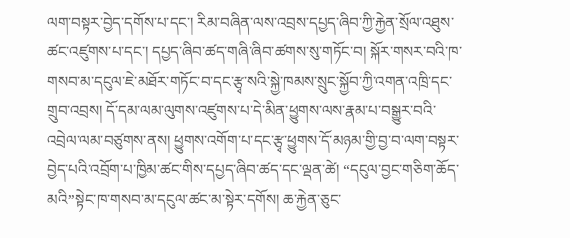ལག་བསྟར་བྱེད་དགོས་པ་དང་། རིམ་བཞིན་ལས་འབྲས་དཔྱད་ཞིབ་ཀྱི་རྐྱེན་སྲོལ་འཐུས་ཚང་འཛུགས་པ་དང་། དཔྱད་ཞིབ་ཚད་གཞི་ཞིབ་ཚགས་སུ་གཏོང་བ། སྐོར་གསར་བའི་ཁ་གསབ་མ་དངུལ་ཇེ་མཐོར་གཏོང་བ་དང་རྩྭ་སའི་སྐྱེ་ཁམས་སྲུང་སྐྱོབ་ཀྱི་འགན་འཁྲི་དང་གྲུབ་འབྲས། དོ་དམ་ལམ་ལུགས་འཛུགས་པ་དེ་མིན་ཕྱུགས་ལས་རྣམ་པ་བསྒྱུར་བའི་འབྲེལ་ལམ་བཙུགས་ནས། ཕྱུགས་འགོག་པ་དང་རྩྭ་ཕྱུགས་དོ་མཉམ་གྱི་བྱ་བ་ལག་བསྟར་བྱེད་པའི་འབྲོག་པ་ཁྱིམ་ཚང་གིས་དཔྱད་ཞིབ་ཚད་དང་ལྡན་ཚེ། “དངུལ་བྱང་གཅིག་ཆོད་མའི”སྟེང་ཁ་གསབ་མ་དངུལ་ཚང་མ་སྟེར་དགོས། ཆ་རྐྱེན་ཅུང་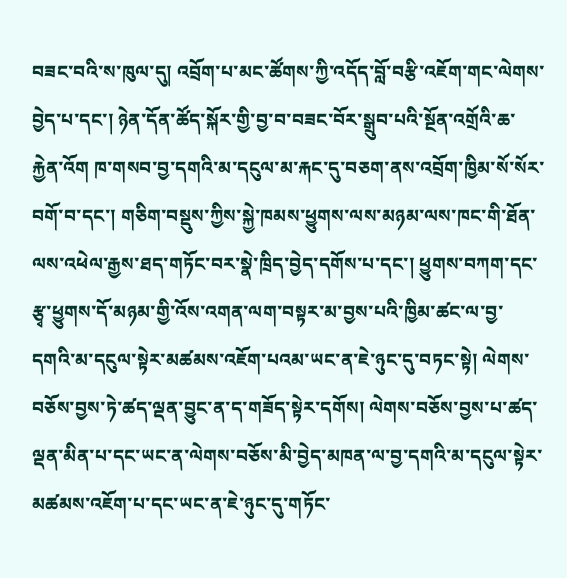བཟང་བའི་ས་ཁུལ་དུ། འབྲོག་པ་མང་ཚོགས་ཀྱི་འདོད་བློ་བརྩི་འཇོག་གང་ལེགས་བྱེད་པ་དང་། ཉེན་དོན་ཚོད་སྐོར་གྱི་བྱ་བ་བཟང་བོར་སྒྲུབ་པའི་སྔོན་འགྲོའི་ཆ་རྐྱེན་འོག ཁ་གསབ་བྱ་དགའི་མ་དངུལ་མ་རྐང་དུ་བཅག་ནས་འབྲོག་ཁྱིམ་སོ་སོར་བགོ་བ་དང་། གཅིག་བསྡུས་ཀྱིས་སྐྱེ་ཁམས་ཕྱུགས་ལས་མཉམ་ལས་ཁང་གི་ཐོན་ལས་འཕེལ་རྒྱས་ཐད་གཏོང་བར་སྣེ་ཁྲིད་བྱེད་དགོས་པ་དང་། ཕྱུགས་བཀག་དང་རྩྭ་ཕྱུགས་དོ་མཉམ་གྱི་འོས་འགན་ལག་བསྟར་མ་བྱས་པའི་ཁྱིམ་ཚང་ལ་བྱ་དགའི་མ་དངུལ་སྟེར་མཚམས་འཇོག་པའམ་ཡང་ན་ཇེ་ཉུང་དུ་བཏང་སྟེ། ལེགས་བཅོས་བྱས་ཏེ་ཚད་ལྡན་བྱུང་ན་ད་གཟོད་སྟེར་དགོས། ལེགས་བཅོས་བྱས་པ་ཚད་ལྡན་མིན་པ་དང་ཡང་ན་ལེགས་བཅོས་མི་བྱེད་མཁན་ལ་བྱ་དགའི་མ་དངུལ་སྟེར་མཚམས་འཇོག་པ་དང་ཡང་ན་ཇེ་ཉུང་དུ་གཏོང་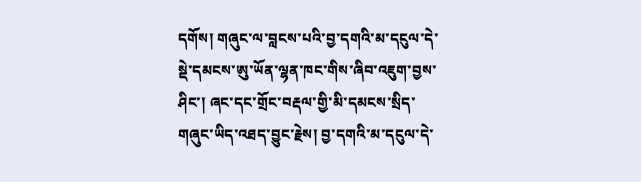དགོས། གཞུང་ལ་བླངས་པའི་བྱ་དགའི་མ་དངུལ་དེ་སྡེ་དམངས་ཨུ་ཡོན་ལྷན་ཁང་གིས་ཞིབ་འཇུག་བྱས་ཤིང་། ཞང་དང་གྲོང་བརྡལ་གྱི་མི་དམངས་སྲིད་གཞུང་ཡིད་འཐད་བྱུང་རྗེས། བྱ་དགའི་མ་དངུལ་དེ་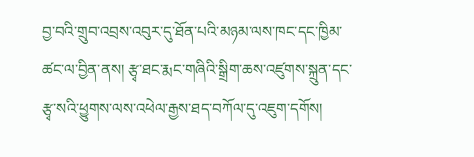བྱ་བའི་གྲུབ་འབྲས་འབུར་དུ་ཐོན་པའི་མཉམ་ལས་ཁང་དང་ཁྱིམ་ཚང་ལ་བྱིན་ནས། རྩྭ་ཐང་རྨང་གཞིའི་སྒྲིག་ཆས་འཛུགས་སྐྲུན་དང་རྩྭ་སའི་ཕྱུགས་ལས་འཕེལ་རྒྱས་ཐད་བཀོལ་དུ་འཇུག་དགོས།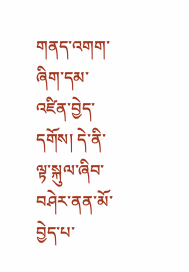གནད་འགག་ཞིག་དམ་འཛིན་བྱེད་དགོས། དེ་ནི་ལྟ་སྐུལ་ཞིབ་བཤེར་ནན་མོ་བྱེད་པ་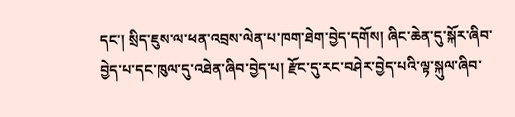དང་། སྲིད་ཇུས་ལ་ཕན་འབྲས་ལེན་པ་ཁག་ཐེག་བྱེད་དགོས། ཞིང་ཆེན་དུ་སྐོར་ཞིབ་བྱེད་པ་དང་ཁུལ་དུ་འཐེན་ཞིབ་བྱེད་པ། རྫོང་དུ་རང་བཤེར་བྱེད་པའི་ལྟ་སྐུལ་ཞིབ་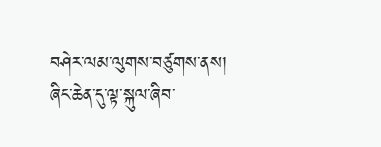བཤེར་ལམ་ལུགས་བཙུགས་ནས། ཞིང་ཆེན་དུ་ལྟ་སྐུལ་ཞིབ་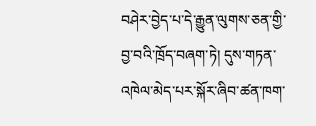བཤེར་བྱེད་པ་དེ་རྒྱུན་ལུགས་ཅན་གྱི་བྱ་བའི་ཁྲོད་བཞག་ཏེ། དུས་གཏན་འཁེལ་མེད་པར་སྐོར་ཞིབ་ཚན་ཁག་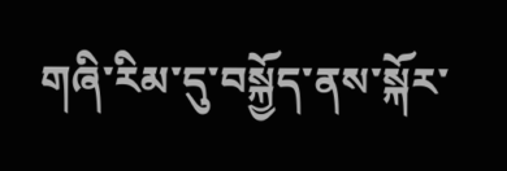གཞི་རིམ་དུ་བསྐྱོད་ནས་སྐོར་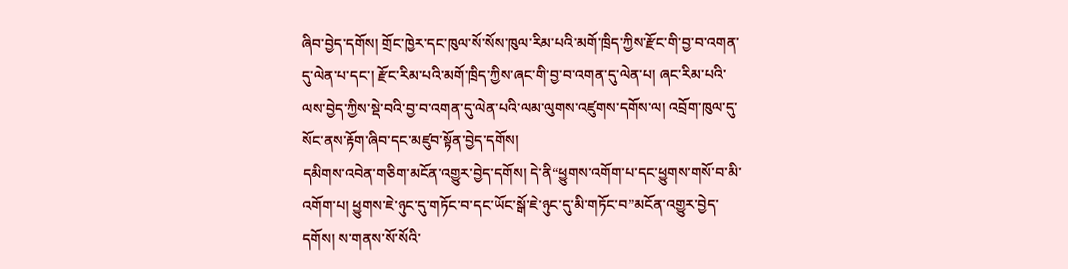ཞིབ་བྱེད་དགོས། གྲོང་ཁྱེར་དང་ཁུལ་སོ་སོས་ཁུལ་རིམ་པའི་མགོ་ཁྲིད་ཀྱིས་རྫོང་གི་བྱ་བ་འགན་དུ་ལེན་པ་དང་། རྫོང་རིམ་པའི་མགོ་ཁྲིད་ཀྱིས་ཞང་གི་བྱ་བ་འགན་དུ་ལེན་པ། ཞང་རིམ་པའི་ལས་བྱེད་ཀྱིས་སྡེ་བའི་བྱ་བ་འགན་དུ་ལེན་པའི་ལམ་ལུགས་འཛུགས་དགོས་ལ། འབྲོག་ཁུལ་དུ་སོང་ནས་རྟོག་ཞིབ་དང་མཛུབ་སྟོན་བྱེད་དགོས།
དམིགས་འབེན་གཅིག་མངོན་འགྱུར་བྱེད་དགོས། དེ་ནི“ཕྱུགས་འགོག་པ་དང་ཕྱུགས་གསོ་བ་མི་འགོག་པ། ཕྱུགས་ཇེ་ཉུང་དུ་གཏོང་བ་དང་ཡོང་སྒོ་ཇེ་ཉུང་དུ་མི་གཏོང་བ”མངོན་འགྱུར་བྱེད་དགོས། ས་གནས་སོ་སོའི་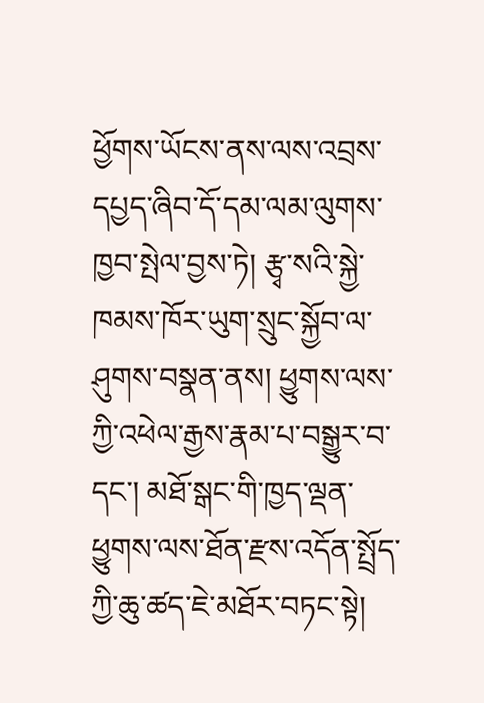ཕྱོགས་ཡོངས་ནས་ལས་འབྲས་དཔྱད་ཞིབ་དོ་དམ་ལམ་ལུགས་ཁྱབ་སྤེལ་བྱས་ཏེ། རྩྭ་སའི་སྐྱེ་ཁམས་ཁོར་ཡུག་སྲུང་སྐྱོབ་ལ་ཤུགས་བསྣན་ནས། ཕྱུགས་ལས་ཀྱི་འཕེལ་རྒྱས་རྣམ་པ་བསྒྱུར་བ་དང་། མཐོ་སྒང་གི་ཁྱད་ལྡན་ཕྱུགས་ལས་ཐོན་རྫས་འདོན་སྤྲོད་ཀྱི་ཆུ་ཚད་ཇེ་མཐོར་བཏང་སྟེ།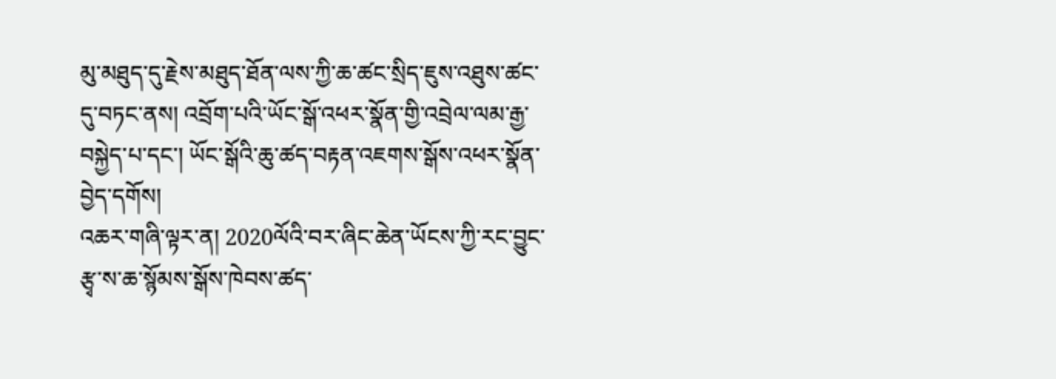མུ་མཐུད་དུ་རྗེས་མཐུད་ཐོན་ལས་ཀྱི་ཆ་ཚང་སྲིད་ཇུས་འཐུས་ཚང་དུ་བཏང་ནས། འབྲོག་པའི་ཡོང་སྒོ་འཕར་སྣོན་གྱི་འབྲེལ་ལམ་རྒྱ་བསྐྱེད་པ་དང་། ཡོང་སྒོའི་ཆུ་ཚད་བརྟན་འཇགས་སྒོས་འཕར་སྣོན་བྱེད་དགོས།
འཆར་གཞི་ལྟར་ན། 2020ལོའི་བར་ཞིང་ཆེན་ཡོངས་ཀྱི་རང་བྱུང་རྩྭ་ས་ཆ་སྙོམས་སྒོས་ཁེབས་ཚད་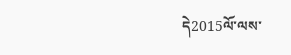དེ2015ལོ་ལས་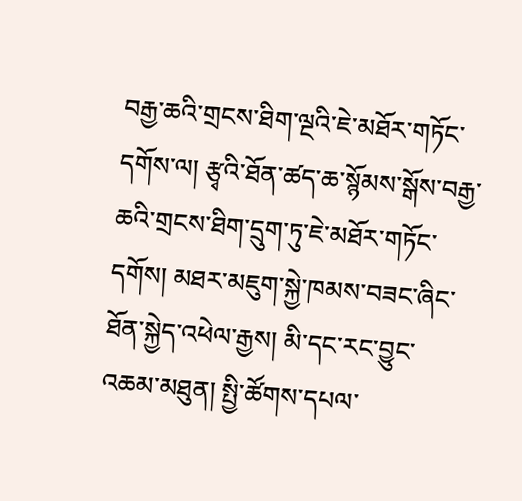བརྒྱ་ཆའི་གྲངས་ཐིག་ལྔའི་ཇེ་མཐོར་གཏོང་དགོས་ལ། རྩྭའི་ཐོན་ཚད་ཆ་སྙོམས་སྒོས་བརྒྱ་ཆའི་གྲངས་ཐིག་དྲུག་ཏུ་ཇེ་མཐོར་གཏོང་དགོས། མཐར་མཇུག་སྐྱེ་ཁམས་བཟང་ཞིང་ཐོན་སྐྱེད་འཕེལ་རྒྱས། མི་དང་རང་བྱུང་འཆམ་མཐུན། སྤྱི་ཚོགས་དཔལ་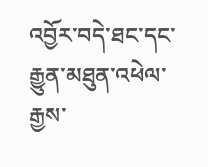འབྱོར་བདེ་ཐང་དང་རྒྱུན་མཐུན་འཕེལ་རྒྱས་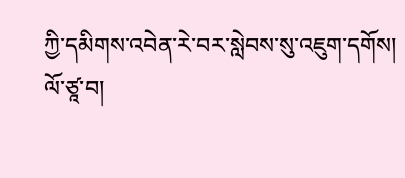ཀྱི་དམིགས་འབེན་རེ་བར་སླེབས་སུ་འཇུག་དགོས།
ལོ་ཙཱ་བ།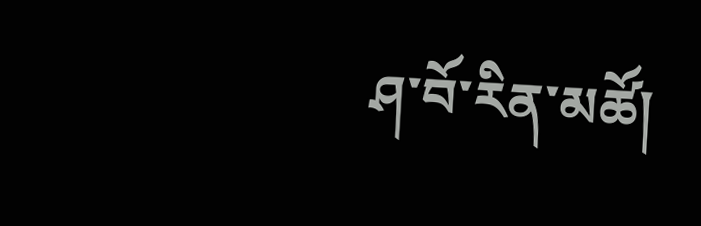ཤ་བོ་རིན་མཚོ།